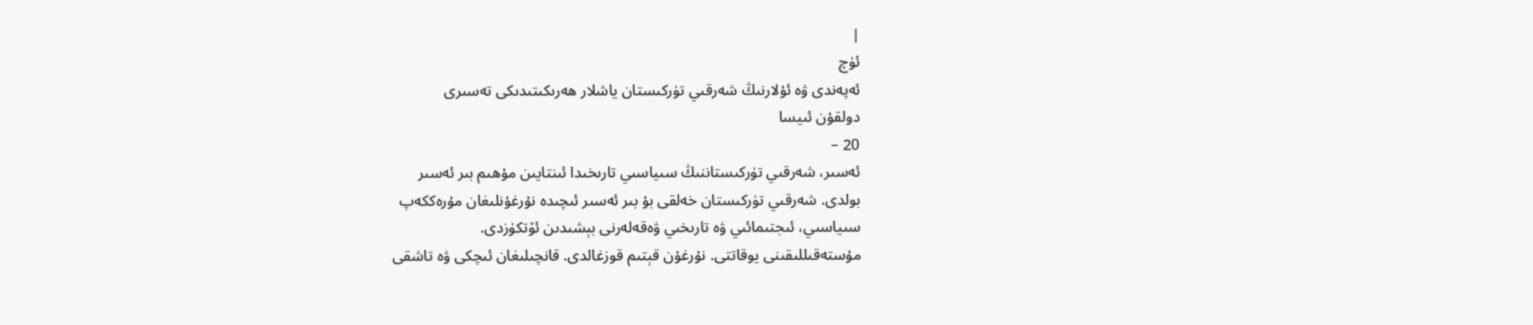|
ئۈچ
ئەپەندى ۋە ئۇلارنىڭ شەرقىي تۈركىستان ياشلار ھەرىكىتىدىكى تەسىرى
دولقۇن ئىيسا
20 –
ئەسىر، شەرقىي تۈركىستاننىڭ سىياسىي تارىخىدا ئىنتايىن مۇھىم بىر ئەسىر
بولدى. شەرقىي تۈركىستان خەلقى بۇ بىر ئەسىر ئىچىدە نۇرغۇنلىغان مۇرەككەپ
سىياسىي، ئىجتىمائىي ۋە تارىخىي ۋەقەلەرنى بېشىدىن ئۆتكۈزدى.
مۇستەقىللىقىنى يوقاتتى. نۇرغۇن قېتىم قوزغالدى. قانچىلىغان ئىچكى ۋە تاشقى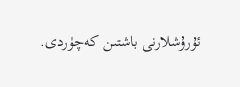ئۇرۇشلارنى باشتىن كەچۈردى.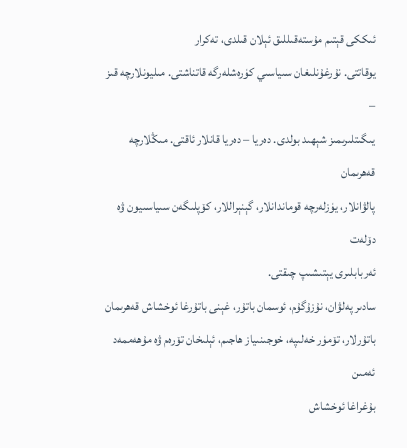ئىككى قېتىم مۇستەقىللىق ئېلان قىلدى، تەكرار
يوقاتتى. نۇرغۇنلىغان سىياسىي كۈرەشلەرگە قاتناشتى. مىليونلارچە قىز –
يىگىتلىرىمىز شېھىد بولدى. دەريا – دەريا قانلار ئاقتى. مىڭلارچە قەھرىمان
پالۋانلار، يۈزلەرچە قوماندانلار، گېنېراللار، كۆپلىگەن سىياسىيون ۋە دۆلەت
ئەربابلىرى يېتىشىپ چىقتى.
سادىر پەلۋان، نۇزۇگۇم، ئوسمان باتۇر، غېنى باتۇرغا ئوخشاش قەھرىمان
باتۇرلار، تۆمۈر خەلىپە، خوجىنىياز ھاجىم، ئېلىخان تۆرەم ۋە مۇھەممەد ئەمىن
بۇغراغا ئوخشاش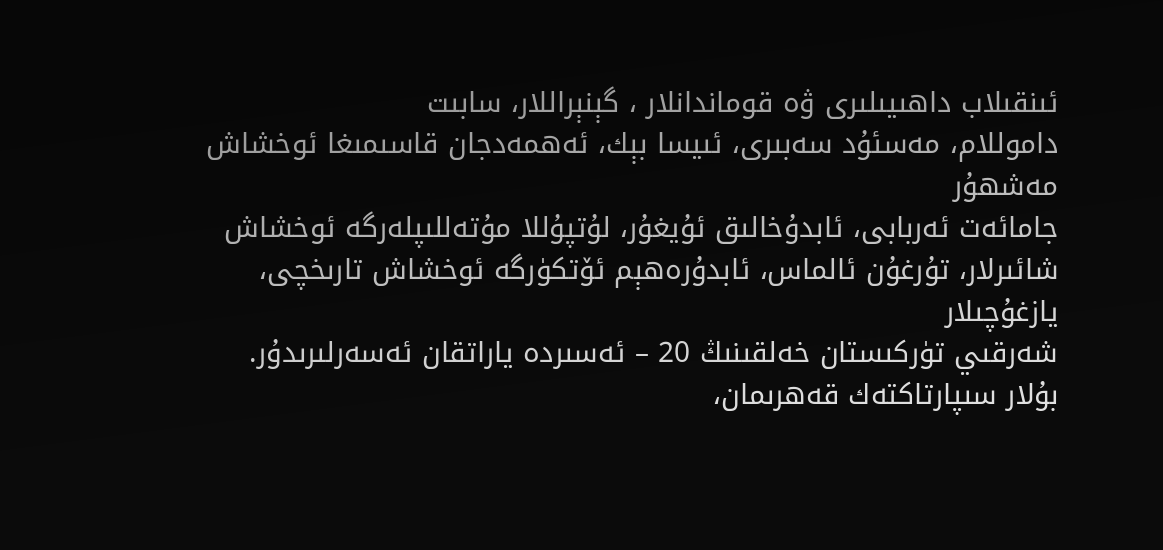ئىنقىلاب داھىيىلىرى ۋە قوماندانلار ، گېنېراللار، سابىت
داموللام، مەسئۇد سەبىرى، ئىيسا بېك، ئەھمەدجان قاسىمىغا ئوخشاش مەشھۇر
جامائەت ئەربابى، ئابدۇخالىق ئۇيغۇر، لۇتپۇللا مۇتەللىپلەرگە ئوخشاش
شائىرلار، تۇرغۇن ئالماس، ئابدۇرەھېم ئۆتكۈرگە ئوخشاش تارىخچى، يازغۇچىلار
شەرقىي تۈركىستان خەلقىنىڭ 20 – ئەسىردە ياراتقان ئەسەرلىرىدۇر.
بۇلار سىپارتاكتەك قەھرىمان،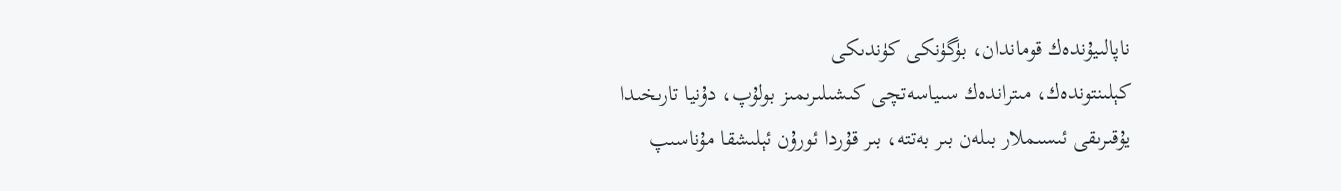ناپالىيۇندەك قوماندان، بۈگۈنكى كۈندىكى
كېلىنتوندەك، مىتراندەك سىياسەتچى كىشىلىرىمىز بولۇپ، دۇنيا تارىخىدا
يۇقىرىقى ئىسىملار بىلەن بىر بەتتە، بىر قۇردا ئورۇن ئېلىشقا مۇناسىپ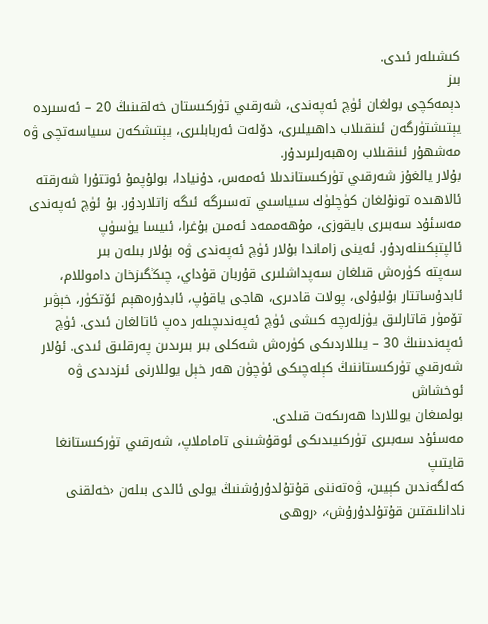كىشىلەر ئىدى.
بىز
دېمەكچى بولغان ئۈچ ئەپەندى، شەرقىي تۈركىستان خەلقىنىڭ 20 – ئەسىردە
يېتىشتۈرگەن ئىنقىلاب داھىيلىرى، دۆلەت ئەربابلىرى، يېتىشكەن سىياسەتچى ۋە
مەشھۇر ئىنقىلاب رەھبەرلىرىدۇر.
بۇلار يالغۇز شەرقىي تۈركىستاندىلا ئەمەس، دۇنيادا، بولۇپمۇ ئوتتۇرا شەرقتە
ئالاھىدە تونۇلغان كۈچلۈك سىياسىي تەسىرگە ئىگە زاتلاردۇر. بۇ ئۈچ ئەپەندى
مەسئۇد سەبىرى بايقوزى، مۇھەممەد ئەمىن بۇغرا، ئىيسا يۈسۈپ
ئالپتېكىنلەردۇر. ئەينى زاماندا بۇلار ئۈچ ئەپەندى ۋە بۇلار بىلەن بىر
سەپتە كۈرەش قىلغان سەپداشلىرى قۇربان قۇداي، چىڭگىزخان داموللام،
ئابدۇساتتار بۇلبۇلى، پولات قادىرى، ھاجى ياقۇپ، ئابدۇرەھېم ئۆتكۈر، خېۋىر
تۆمۈر قاتارلىق يۈزلەرچە كىشى ئۈچ ئەپەندىچىلەر دەپ ئاتالغان ئىدى. ئۈچ
ئەپەندىنىڭ 30 – يىللاردىكى كۈرەش شەكلى بىر بىرىدىن پەرقلىق ئىدى. ئۇلار
شەرقىي تۈركىستاننىڭ كېلەچىكى ئۈچۈن ھەر خېل يوللارنى ئىزدىدى ۋە ئوخشاش
بولمىغان يوللاردا ھەرىكەت قىلدى.
مەسئۇد سەبىرى تۈركىيىدىكى ئوقۇشىنى تاماملاپ، شەرقىي تۈركىستانغا قايتىپ
كەلگەندىن كېيىن، ۋەتەننى قۇتۇلدۇرۇشنىڭ يولى ئالدى بىلەن ‹خەلقنى
نادانلىقتىن قۇتۇلدۇرۇش›، ‹روھى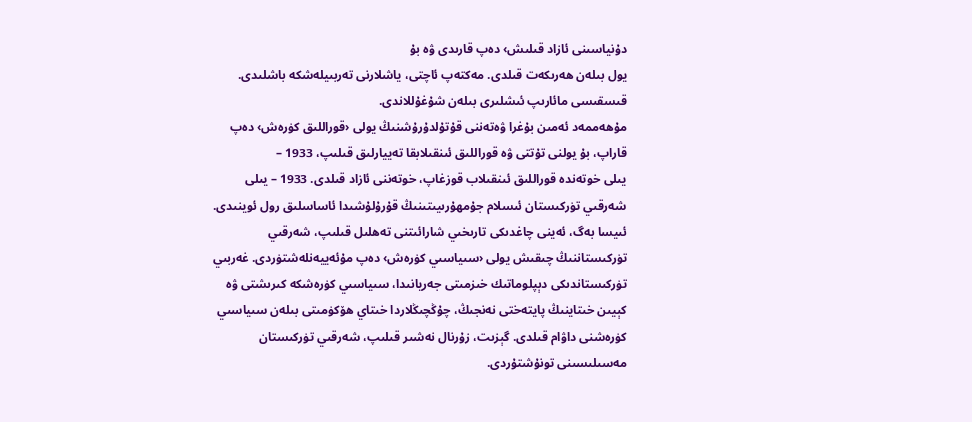دۇنياسىنى ئازاد قىلىش› دەپ قارىدى ۋە بۇ
يول بىلەن ھەرىكەت قىلدى. مەكتەپ ئاچتى، ياشلارنى تەربىيلەشكە باشلىدى.
قىسقىسى مائارىپ ئىشلىرى بىلەن شۇغۇللاندى.
مۇھەممەد ئەمىن بۇغرا ۋەتەننى قۇتۇلدۇرۇشنىڭ يولى ‹قوراللىق كۈرەش› دەپ
قاراپ، بۇ يولنى تۇتتى ۋە قوراللىق ئىنقىلابقا تەييارلىق قىلىپ، 1933 –
يىلى خوتەندە قوراللىق ئىنقىلاب قوزغاپ، خوتەننى ئازاد قىلدى. 1933 – يىلى
شەرقىي تۈركىستان ئىسلام جۇمھۇرىيىتىنىڭ قۇرۇلۇشىدا ئاساسلىق رول ئوينىدى.
ئىيسا بەگ، ئەينى چاغدىكى تارىخىي شارائىتنى تەھلىل قىلىپ، شەرقىي
تۈركىستاننىڭ چىقىش يولى ‹سىياسىي كۈرەش› دەپ مۇئەييەنلەشتۈردى. غەربىي
تۈركىستاندىكى دېپلوماتىك خىزمىتى جەريانىدا، سىياسىي كۈرەشكە كىرىشتى ۋە
كېيىن خىتاينىڭ پايتەختى نەنجىڭ، چۇڭچىڭلاردا خىتاي ھۆكۈمىتى بىلەن سىياسىي
كۈرەشنى داۋام قىلدى. گېزىت، زۇرنال نەشىر قىلىپ، شەرقىي تۈركىستان
مەسىلىسىنى تونۇشتۇردى.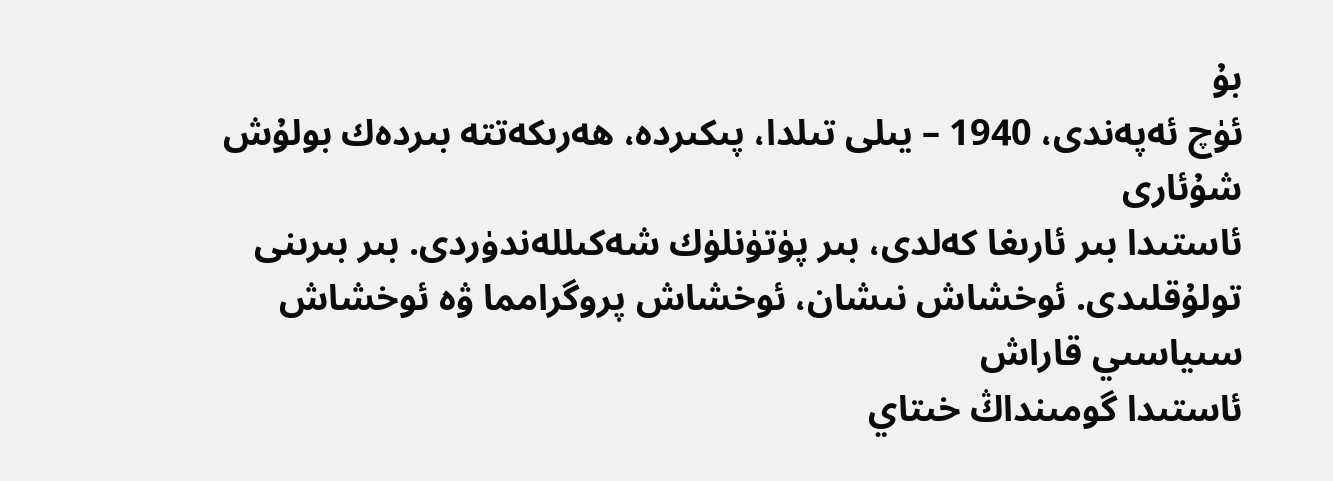بۇ
ئۈچ ئەپەندى، 1940 – يىلى تىلدا، پىكىردە، ھەرىكەتتە بىردەك بولۇش شۇئارى
ئاستىدا بىر ئارىغا كەلدى، بىر پۈتۈنلۈك شەكىللەندۈردى. بىر بىرىنى
تولۇقلىدى. ئوخشاش نىشان، ئوخشاش پروگرامما ۋە ئوخشاش سىياسىي قاراش
ئاستىدا گومىنداڭ خىتاي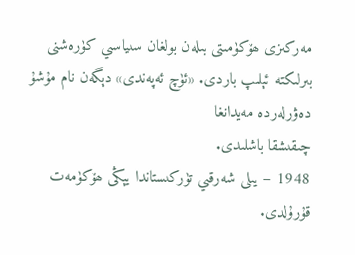مەركىزى ھۆكۈمىتى بىلەن بولغان سىياسىي كۈرەشنى
بىرلىكتە ئېلىپ باردى. «ئۈچ ئەپەندى» دېگەن نام مۇشۇ دەۋرلەردە مەيدانغا
چىقىشقا باشلىدى.
1948 – يىلى شەرقىي تۈركىستاندا يېڭى ھۆكۈمەت قۇرۇلدى.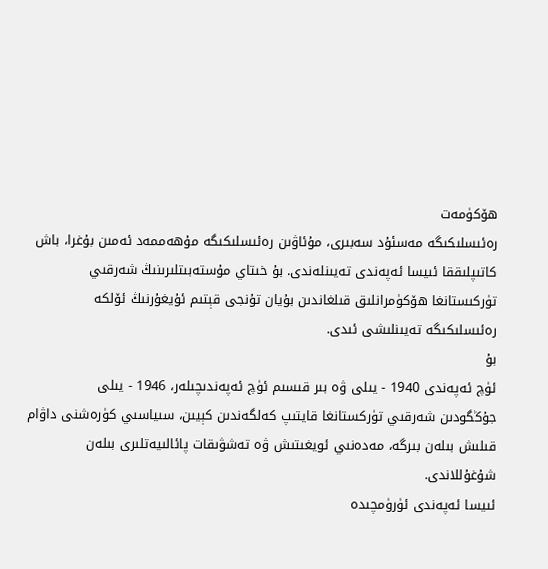ھۆكۈمەت
رەئىسلىكىگە مەسئۇد سەبىرى، مۇئاۋىن رەئىسلىكىگە مۇھەممەد ئەمىن بۇغرا، باش
كاتىپلىققا ئىيسا ئەپەندى تەيىنلەندى. بۇ خىتاي مۇستەبىتلىرىنىڭ شەرقىي
تۈركىستانغا ھۆكۈمرانلىق قىلغاندىن بۇيان تۇنجى قېتىم ئۇيغۇرنىڭ ئۆلكە
رەئىسلىكىگە تەيىنلىشى ئىدى.
بۇ
ئۈچ ئەپەندى 1940 - يىلى ۋە بىر قىسىم ئۈچ ئەپەندىچىلەر، 1946 - يىلى
جۇڭگودىن شەرقىي تۈركستانغا قايتىپ كەلگەندىن كېيىن، سىياسىي كۈرەشنى داۋام
قىلىش بىلەن بىرگە، مەدەنىي ئويغىتىش ۋە تەشۋىقات پائالىيەتلىرى بىلەن
شۇغۇللاندى.
ئىيسا ئەپەندى ئۈرۈمچىدە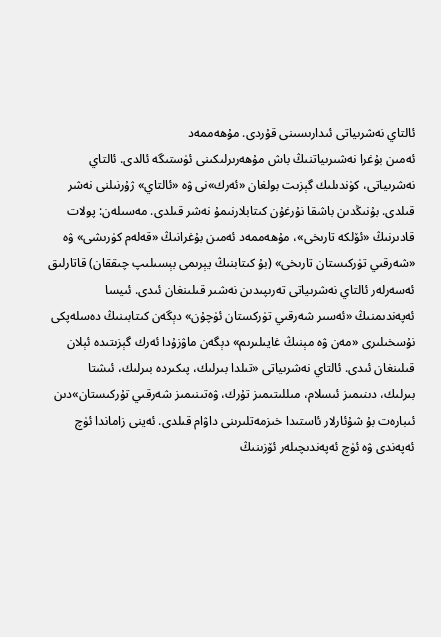ئالتاي نەشرىياتى ئىدارىسىنى قۇردى. مۇھەممەد
ئەمىن بۇغرا نەشىرىياتنىڭ باش مۇھەرىرلىكىنى ئۈستىگە ئالدى. ئالتاي
نەشرىياتى، كۈندىلىك گېزىت بولغان «ئەرك»نى ۋە «ئالتاي» ژۇرنىلنى نەشر
قىلدى. بۇنىڭدىن باشقا نۇرغۇن كىتابلارنىمۇ نەشر قىلدى. مەسىلەن: پولات
قادىرنىڭ «ئۆلكە تارىخى»، مۇھەممەد ئەمىن بۇغرانىڭ «قەلەم كۈرىشى» ۋە
«شەرقىي تۈركىستان تارىخى» (بۇ كىتابنىڭ يېرىمى بېسىلىپ چىققان) قاتارلىق
ئەسەرلەر ئالتاي نەشرىياتى تەرىپىدىن نەشىر قىلىنغان ئىدى. ئىيسا
ئەپەندىمنىڭ «ئەسىر شەرقىي تۈركستان ئۈچۇن» دېگەن كىتابىنىڭ دەسلەپكى
نۇسخىلىرى «مەن ۋە مېنىڭ غايىلىرىم» دېگەن ماۋزۇدا ئەرك گېزىتىدە ئېلان
قىلىنغان ئىدى. ئالتاي نەشرىياتى «تىلدا بىرلىك، پىكىردە بىرلىك، ئىشتا
بىرلىك، دىنىمىز ئىسلام، مىللىتىمىز تۇرك، ۋەتىنىمىز شەرقىي تۇركىستان»دىن
ئىبارەت بۇ شۇئارلار ئاستىدا خىزمەتلىرىنى داۋام قىلدى. ئەينى زاماندا ئۈچ
ئەپەندى ۋە ئۈچ ئەپەندىچىلەر ئۆزىنىڭ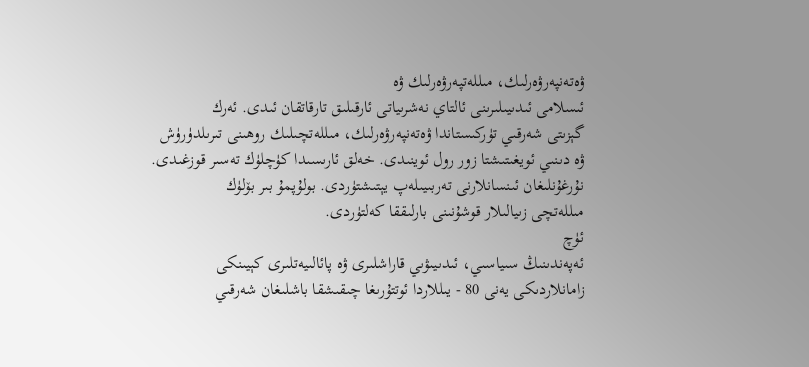ۋەتەنپەرۋەرلىك، مىللەتپەرۋەرلىك ۋە
ئىسلامى ئىدىيىلىرىنى ئالتاي نەشرىياتى ئارقىلىق تارقاتقان ئىدى. ئەرك
گېزىتى شەرقىي تۈركىستاندا ۋەتەنپەرۋەرلىك، مىللەتچىلىك روھىنى تىرىلدۈرۈش
ۋە دىنىي ئويغىتىشتا زور رول ئوينىدى. خەلق ئارىسىدا كۈچلۈك تەسىر قوزغىدى.
نۇرغۇنلىغان ئىنسانلارنى تەربىيىلەپ يېتىشتۈردى. بولۇپمۇ بىر بۆلۈك
مىللەتچى زىيالىلار قوشۇنىنى بارلىققا كەلتۈردى.
ئۈچ
ئەپەندىنىڭ سىياسىي، ئىدىيىۋىي قاراشلىرى ۋە پائالىيەتلىرى كېيىنكى
زامانلاردىكى يەنى 80 - يىللاردا ئوتتۇرىغا چىقىشقا باشلىغان شەرقىي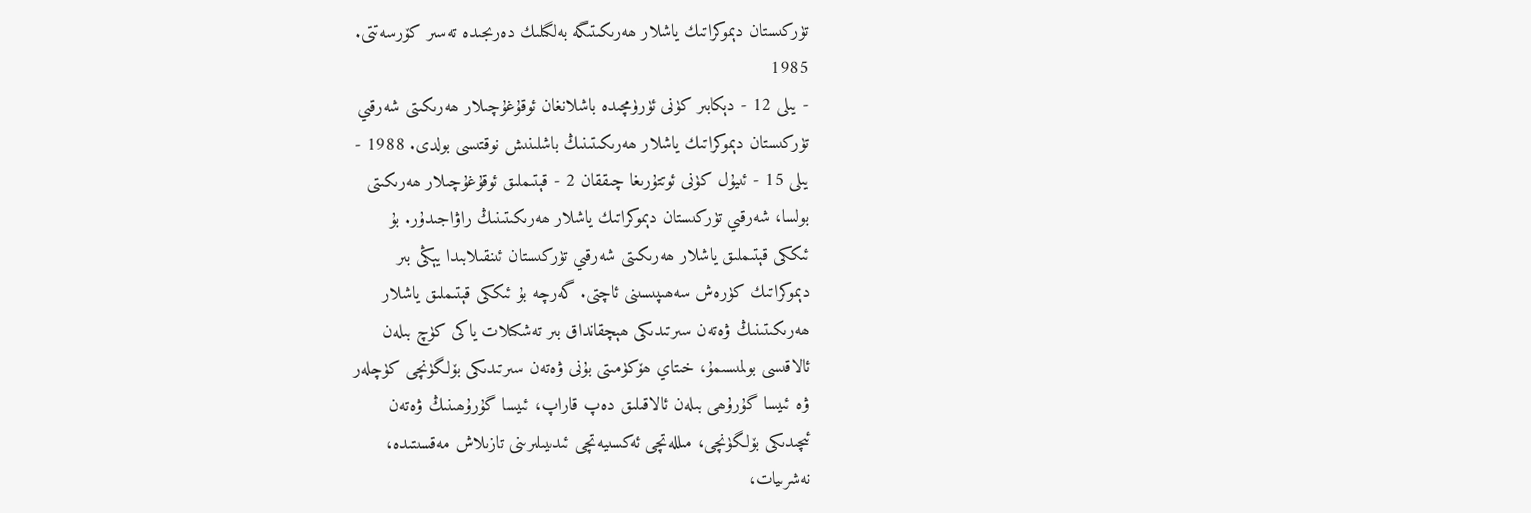تۈركىستان دېموكراتىك ياشلار ھەرىكىتىگە بەلگىلىك دەرىجىدە تەسىر كۆرسەتتى.
1985
- يىلى 12 - دېكابىر كۈنى ئۈرۈمچىدە باشلانغان ئوقۇغۇچىلار ھەرىكىتى شەرقىي
تۈركىستان دېموكراتىك ياشلار ھەرىكىتىنىڭ باشلىنىش نوقتىسى بولدى. 1988 -
يىلى 15 - ئىيۇل كۈنى ئوتتۇرىغا چىققان 2 - قېتىملىق ئوقۇغۇچىلار ھەرىكىتى
بولسا، شەرقىي تۈركىستان دېموكراتىك ياشلار ھەرىكىتىنىڭ راۋاجىدۇر. بۇ
ئىككى قېتىملىق ياشلار ھەرىكىتى شەرقىي تۈركىستان ئىنقىلابىدا يېڭى بىر
دېموكراتىك كۈرەش سەھىپىسىنى ئاچتى. گەرچە بۇ ئىككى قېتىملىق ياشلار
ھەرىكىتىنىڭ ۋەتەن سىرتىدىكى ھېچقانداق بىر تەشكىلات ياكى كۈچ بىلەن
ئالاقىسى بولمىسىمۇ، خىتاي ھۆكۈمىتى بۇنى ۋەتەن سىرتىدىكى بۆلگۈنچى كۈچلەر
ۋە ئىيسا گۇرۇھى بىلەن ئالاقىلىق دەپ قاراپ، ئىيسا گۇرۇھىنىڭ ۋەتەن
ئىچىدىكى بۆلگۈنچى، مىللەتچى ئەكسىيەتچى ئىدىيىلىرىنى تازىلاش مەقسىتىدە،
نەشرىيات،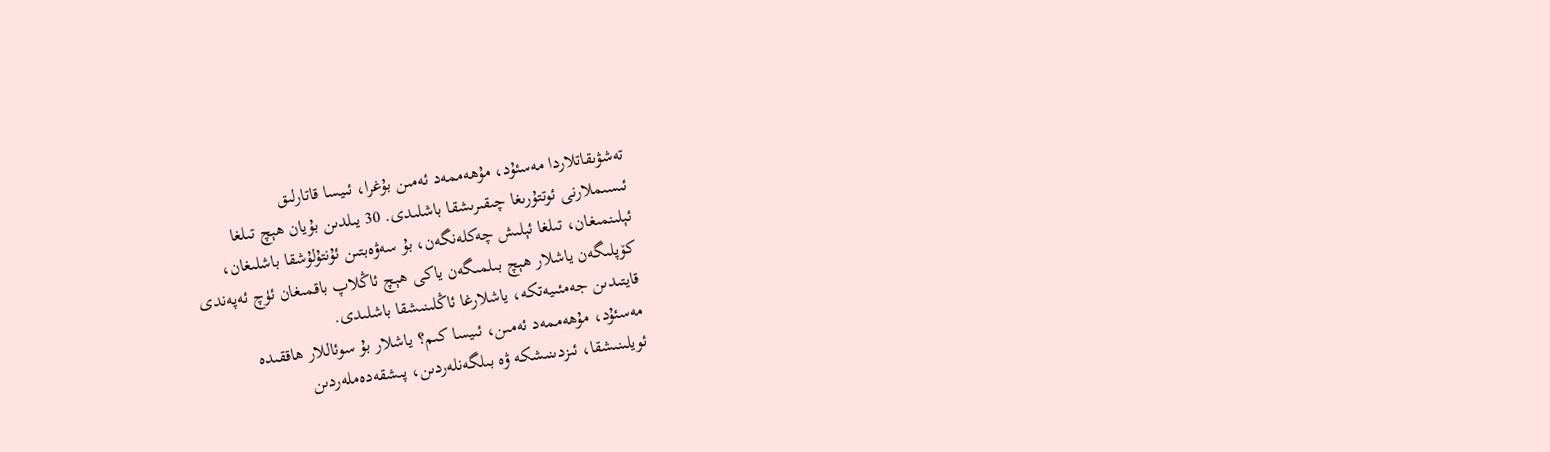تەشۋىقاتلاردا مەسئۇد، مۇھەممەد ئەمىن بۇغرا، ئىيسا قاتارلىق
ئىسىملارنى ئوتتۇرىغا چىقىرىشقا باشلىدى. 30 يىلدىن بۇيان ھېچ تىلغا
ئېلىنمىغان، تىلغا ئېلىش چەكلەنگەن، بۇ سەۋەبتىن ئۇنتۇلۇشقا باشلىغان،
كۆپلىگەن ياشلار ھېچ بىلمىگەن ياكى ھېچ ئاڭلاپ باقمىغان ئۈچ ئەپەندى
قايتىدىن جەمئىيەتكە، ياشلارغا ئاڭلىنىشقا باشلىدى.
مەسئۇد، مۇھەممەد ئەمىن، ئىيسا كىم؟ ياشلار بۇ سوئاللار ھاققىدە
ئويلىنىشقا، ئىزدىنىشكە ۋە بىلگەنلەردىن، پىشقەدەملەردىن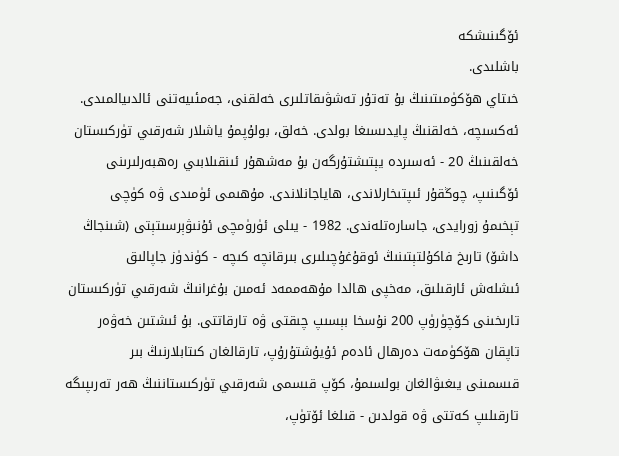ئۆگىنىشكە
باشلىدى.
خىتاي ھۆكۈمىتىنىڭ بۇ تەتۇر تەشۋىقاتلىرى خەلقنى، جەمئىيەتنى ئالدىيالمىدى.
ئەكسىچە، خەلقنىڭ پايدىسىغا بولدى. خەلق، بولۇپمۇ ياشلار شەرقىي تۈركىستان
خەلقىنىڭ 20 - ئەسىردە يېتىشتۇرگەن بۇ مەشھۇر ئىنقىلابىي رەھبەرلىرىنى
ئۆگىنىپ، چوڭقۇر ئىپتىخارلاندى، ھاياجانلاندى. مۇھىمى ئۈمىدى ۋە كۈچى
تېخىمۇ زورايدى، جاسارەتلەندى. 1982 - يىلى ئۈرۈمچى ئۇنىۋېرسىتېتى (شىنجاڭ
داشۆ) تارىخ فاكۇلتېتىنىڭ ئوقۇغۇچىلىرى بىرقانچە كىچە - كۈندۈز جاپالىق
ئىشلەش ئارقىلىق، مەخپى ھالدا مۇھەممەد ئەمىن بۇغرانىڭ شەرقىي تۈركىستان
تارىخىنى كۆچۈرۈپ 200 نۇسخا بېسىپ چىقتى ۋە تارقاتتى. بۇ ئىشتىن خەۋەر
تاپقان ھۆكۈمەت دەرھال ئادەم ئۇيۇشتۇرۇپ، تارقالغان كىتابلارنىڭ بىر
قىسمىنى يىغىۋالغان بولسىمۇ، كۆپ قىسمى شەرقىي تۈركىستاننىڭ ھەر تەرىپىگە
تارقىلىپ كەتتى ۋە قولدىن - قىلغا ئۆتۈپ،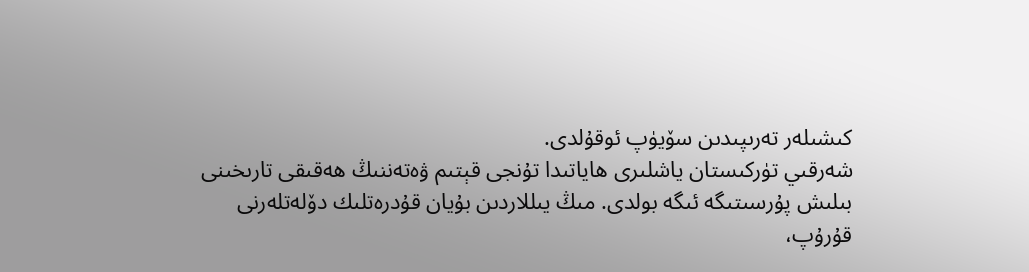كىشىلەر تەرىپىدىن سۆيۈپ ئوقۇلدى.
شەرقىي تۈركىستان ياشلىرى ھاياتىدا تۇنجى قېتىم ۋەتەننىڭ ھەقىقى تارىخىنى
بىلىش پۇرسىتىگە ئىگە بولدى. مىڭ يىللاردىن بۇيان قۇدرەتلىك دۆلەتلەرنى
قۇرۇپ،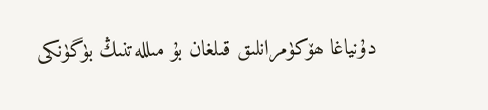دۇنياغا ھۆكۈمرانلىق قىلغان بۇ مىللەتنىڭ بۈگۈنكى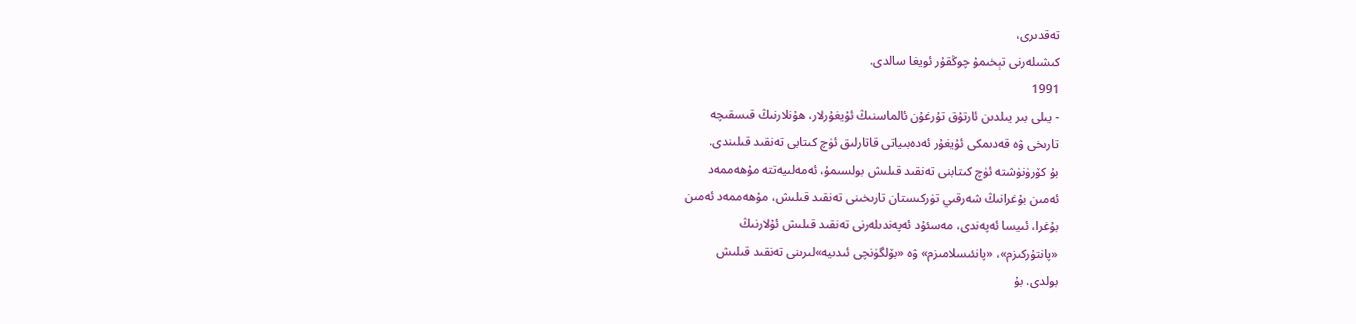تەقدىرى،
كىشىلەرنى تېخىمۇ چوڭقۇر ئويغا سالدى.
1991
- يىلى بىر يىلدىن ئارتۇق تۇرغۇن ئالماسنىڭ ئۇيغۇرلار، ھۇنلارنىڭ قىسقىچە
تارىخى ۋە قەدىمكى ئۇيغۇر ئەدەبىياتى قاتارلىق ئۈچ كىتابى تەنقىد قىلىندى.
بۇ كۆرۈنۈشتە ئۈچ كىتابنى تەنقىد قىلىش بولسىمۇ، ئەمەلىيەتتە مۇھەممەد
ئەمىن بۇغرانىڭ شەرقىي تۈركىستان تارىخىنى تەنقىد قىلىش، مۇھەممەد ئەمىن
بۇغرا، ئىيسا ئەپەندى، مەسئۇد ئەپەندىلەرنى تەنقىد قىلىش ئۇلارنىڭ
«پانتۇركىزم»، «پانئىسلامىزم» ۋە «بۆلگۈنچى ئىدىيە»لىرىنى تەنقىد قىلىش
بولدى. بۇ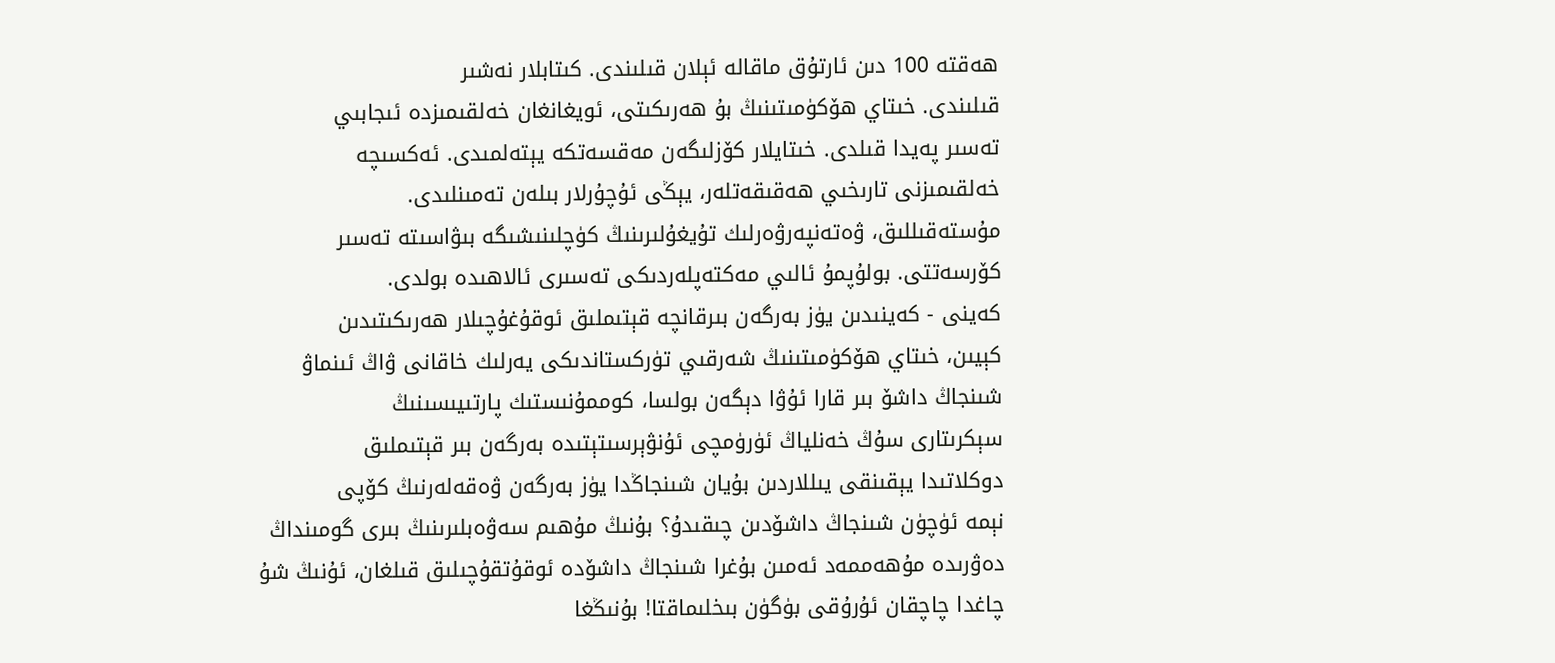ھەقتە 100 دىن ئارتۇق ماقالە ئېلان قىلىندى. كىتابلار نەشىر
قىلىندى. خىتاي ھۆكۈمىتىنىڭ بۇ ھەرىكىتى، ئويغانغان خەلقىمىزدە ئىجابىي
تەسىر پەيدا قىلدى. خىتايلار كۆزلىگەن مەقسەتكە يېتەلمىدى. ئەكسىچە
خەلقىمىزنى تارىخىي ھەقىقەتلەر، يېڭى ئۇچۇرلار بىلەن تەمىنلىدى.
مۇستەقىللىق، ۋەتەنپەرۋەرلىك تۇيغۇلىرىنىڭ كۈچلىنىشىگە بىۋاسىتە تەسىر
كۆرسەتتى. بولۇپمۇ ئالىي مەكتەپلەردىكى تەسىرى ئالاھىدە بولدى.
كەينى - كەينىدىن يۈز بەرگەن بىرقانچە قېتىملىق ئوقۇغۇچىلار ھەرىكىتىدىن
كېيىن، خىتاي ھۆكۈمىتىنىڭ شەرقىي تۈركستاندىكى يەرلىك خاقانى ۋاڭ ئىنماۋ
شىنجاڭ داشۆ بىر قارا ئۇۋا دېگەن بولسا، كوممۇنىستىك پارتىيىسىنىڭ
سېكرىتارى سۇڭ خەنلياڭ ئۈرۈمچى ئۇنۋېرسىتېتىدە بەرگەن بىر قېتىملىق
دوكلاتىدا يېقىنقى يىللاردىن بۇيان شىنجاڭدا يۈز بەرگەن ۋەقەلەرنىڭ كۆپى
نېمە ئۈچۈن شىنجاڭ داشۆدىن چىقىدۇ؟ بۇنىڭ مۇھىم سەۋەبلىرىنىڭ بىرى گومىنداڭ
دەۋرىدە مۇھەممەد ئەمىن بۇغرا شىنجاڭ داشۆدە ئوقۇتقۇچىلىق قىلغان، ئۇنىڭ شۇ
چاغدا چاچقان ئۇرۇقى بۈگۈن بىخلىماقتا! بۇنىڭغا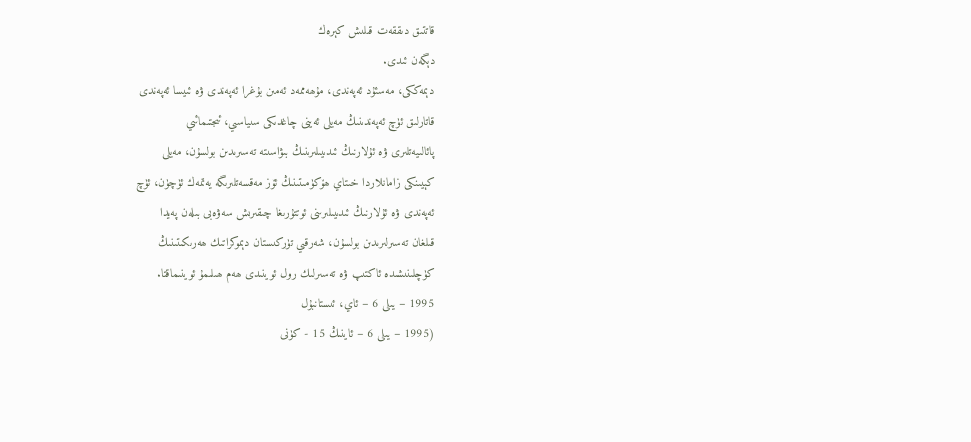قاتتىق دىققەت قىلىش كېرەك
دېگەن ئىدى.
دېمەككى، مەسئۇد ئەپەندى، مۇھەممەد ئەمىن بۇغرا ئەپەندى ۋە ئىيسا ئەپەندى
قاتارلىق ئۈچ ئەپەندىنىڭ مەيلى ئەينى چاغدىكى سىياسىي، ئىجتىمائىي
پائالىيەتلىرى ۋە ئۇلارنىڭ ئىدىيىلىرىنىڭ بىۋاسىتە تەسىرىدىن بولسۇن، مەيلى
كېيىنكى زامانلاردا خىتاي ھۆكۈمىتىنىڭ ئۆز مەقسەتلىرىگە يەتمەك ئۈچۈن، ئۈچ
ئەپەندى ۋە ئۇلارنىڭ ئىدىيىلىرىنى ئوتتۇرىغا چىقىرىش سەۋەبى بىلەن پەيدا
قىلغان تەسىرلىرىدىن بولسۇن، شەرقىي تۈركىستان دېموكراتىك ھەرىكىتىنىڭ
كۈچلىنىشىدە ئاكتىپ ۋە تەسىرلىك رول ئوينىدى ھەم ھىلىمۇ ئوينىماقتا.
1995 – يىلى 6 – ئاي، ئىستانبۇل
(1995 – يىلى 6 – ئاينىڭ 15 - كۈنى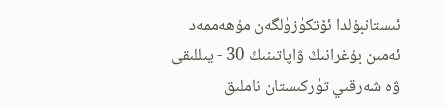ئىستانبۇلدا ئۆتكۈزۈلگەن مۇھەممەد
ئەمىن بۇغرانىڭ ۋاپاتىنىڭ 30 - يىللىقى ۋە شەرقىي تۈركىستان ناملىق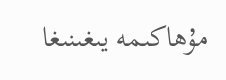مۇھاكىمە يىغىنىغا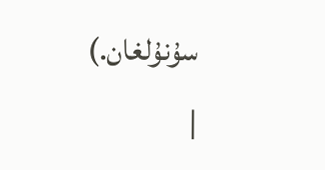سۇنۇلغان.)
|